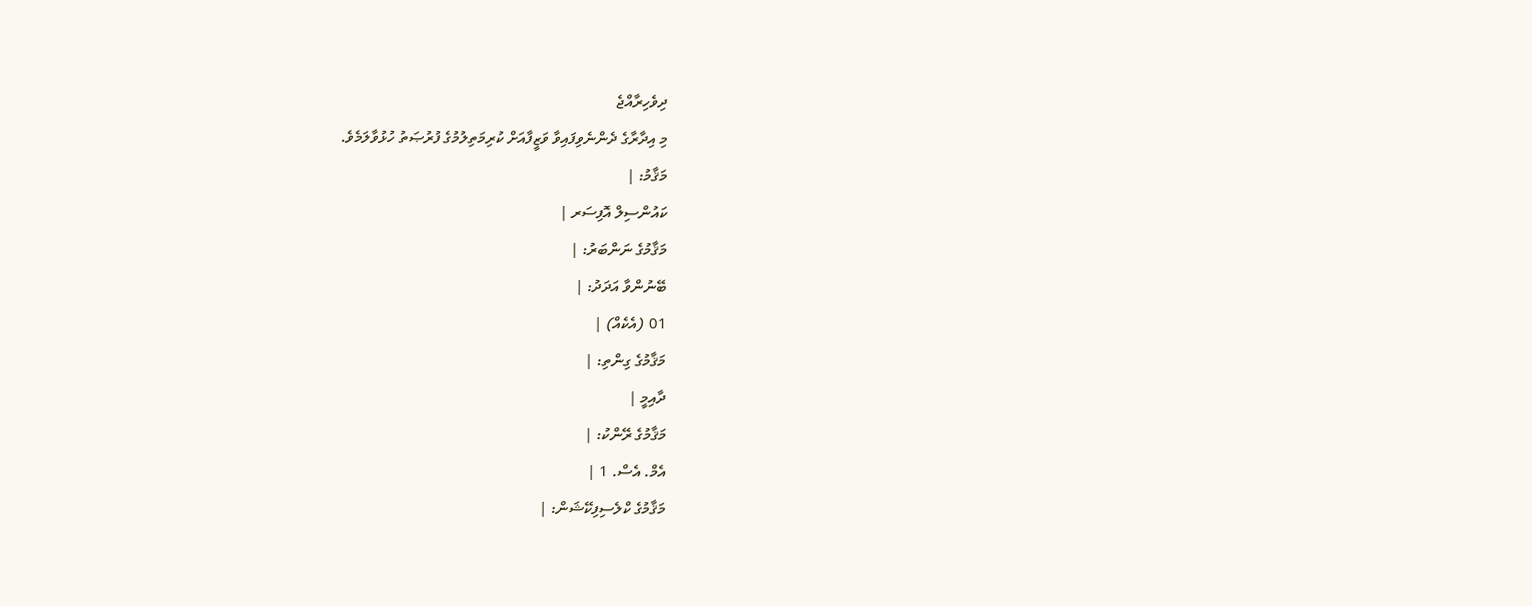ދިވެހިރާއްޖެ
މި އިދާރާގެ ދެންނެވިފައިވާ ވަޒީފާއަށް ކުރިމަތިލުމުގެ ފުރުޞަތު ހުޅުވާލަމެވެ.
މަޤާމު: |
ކައުންސިލް އޮފިސަރ |
މަޤާމުގެ ނަންބަރު: |
ބޭނުންވާ އަދަދު: |
01 (އެކެއް) |
މަޤާމުގެ ގިންތި: |
ދާއިމީ |
މަޤާމުގެ ރޭންކު: |
އެމް. އެސް. 1 |
މަޤާމުގެ ކްލެސިފިކޭޝަން: |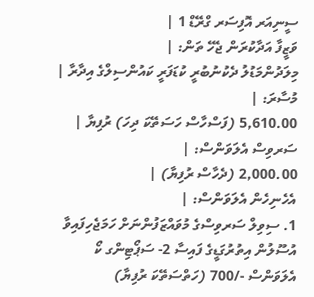ސީނިއަރ އޮފިސަރ ގްރޭޑް 1 |
ވަޒީފާ އަދާކުރަން ޖެހޭ ތަން: |
މިލަދުންމަޑުލު ދެކުނުބުރީ ކުޑަފަރީ ކައުންސިލްގެ އިދާރާ |
މުސާރަ: |
5,610.00 (ފަސްހާސް ހަސަތޭކަ ދިހަ) ރުފިޔާ |
ސަރވިސް އެލަވަންސް: |
2,000.00 (ދެހާސް ރުފިޔާ) |
އެހެނިހެން އެލަވަންސް: |
1. ސިވިލް ސަރވިސްގެ މުވައްޒަފުންނަށް ހަމަޖެހިފައިވާ އުސޫލުން އިތުރުގަޑީގެ ފައިސާ 2- ސަޕޯޓިންގ ކޯ އެލަވަންސް -/700 (ހަތްސަތޭކަ ރުފިޔާ)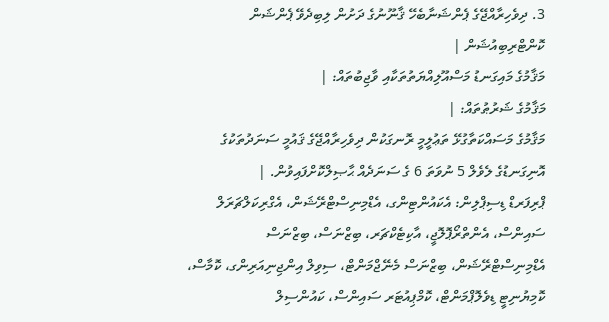3. ދިވެހިރާއްޖޭގެ ޕެންޝަނާބެހޭ ޤާނޫނުގެ ދަށުން ލިބިދެވޭ ޕެންޝަން ކޮންޓްރިބިއުޝަން |
މަޤާމުގެ މައިގަނޑު މަސްއޫލިއްޔަތުތަކާއި ވާޖިބުތައް: |
މަޤާމުގެ ޝަރުޠުތައް: |
މަޤާމުގެ މަސައްކަތާގުޅޭ ތަޢުލީމީ ރޮނގަކުން ދިވެހިރާއްޖޭގެ ޤައުމީ ސަނަދުތަކުގެ އޮނިގަނޑުގެ ލެވެލް 5 ނުވަތަ 6 ގެ ސަނަދެއް ޙާޞިލްކޮށްފައިވުން. |
ޕްރިފަރޑް ޑިސިޕްލިން: އެކައުންޓިންގ، އެޑްމިނިސްޓްރޭޝަން، އެގްރިކަލްޗަރަލް ސައިންސް، އެންތްރޯޕޮލޮޖީ، އާކިޓެކްޗަރ، ބިޒްނަސް، ބިޒްނަސް އެޑްމިނިސްޓްރޭޝަން، ބިޒްނަސް މެނޭޖްމަންޓް، ސިވިލް އިންޖިނިއަރިންގ، ކޮމާސް، ކޮމިޔުނިޓީ ޑިވެލޮޕްމަންޓް، ކޮމްޕިއުޓަރ ސައިންސް، ކައުންސިލް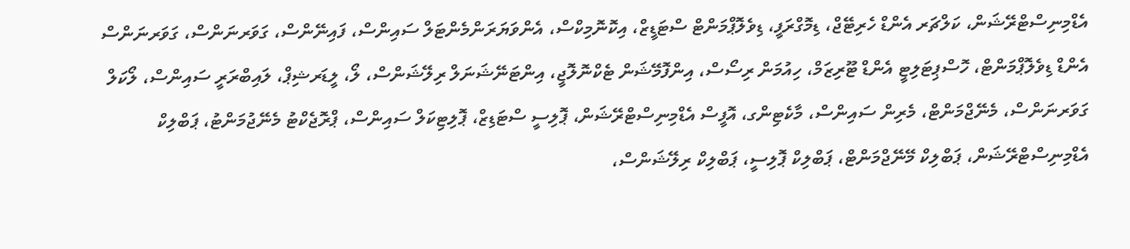އެޑްމިނިސްޓްރޭޝަން، ކަލްޗަރ އެންޑް ހެރިޓޭޖް، ޑިމޮގްރަފީ، ޑިވެލޮޕްމަންޓް ސްޓަޑީޒް، އިކޮނޮމިކްސް، އެންވަޔަރަންމެންޓަލް ސައިންސް، ފައިނޭންސް، ގަވަރނަންސް، ގަވަރނަންސް އެންޑް ޑިވެލޮޕްމަންޓް، ހޮސްޕިޓަލިޓީ އެންޑް ޓޫރިޒަމް، ހިއުމަން ރިސޯސް، އިންފޮމޭޝަން ޓެކްނޮލޮޖީ، އިންޓަނޭޝަނަލް ރިލޭޝަންސް، ލޯ، ލީޑަރޝިޕް، ލައިބްރަރީ ސައިންސް، ލޯކަލް ގަވަރނަންސް، މެނޭޖްމަންޓް، މެރިން ސައިންސް، މާކެޓިންގ، އޮފީސް އެޑްމިނިސްޓްރޭޝަން، ޕޮލިސީ ސްޓަޑިޒް، ޕޮލިޓިކަލް ސައިންސް، ޕްރޮޖެކްޓު މެނޭޖުމަންޓު، ޕަބްލިކް އެޑްމިނިސްޓްރޭޝަން، ޕަބްލިކް މޭނޭޖްމަންޓް، ޕަބްލިކް ޕޮލިސީ، ޕަބްލިކް ރިލޭޝަންސް،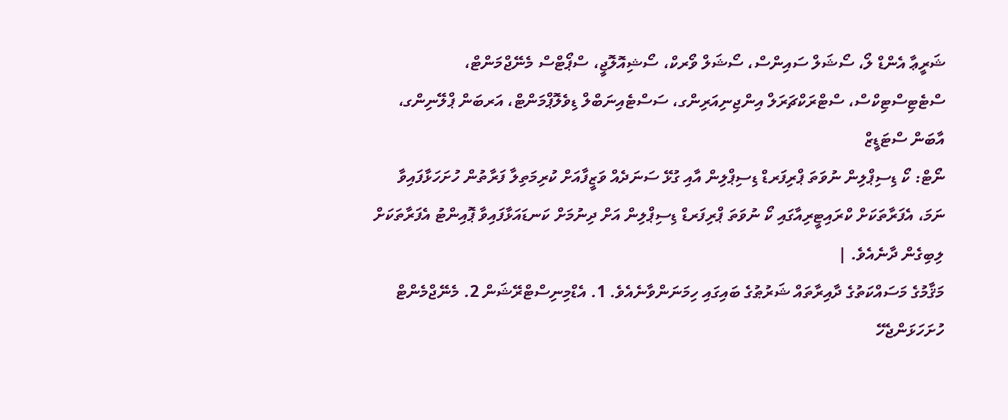ޝަރީޢާ އެންޑް ލޯ، ސޯޝަލް ސައިންސް، ސޯޝަލް ވޯރކް، ސޯޝިއޮލޮޖީ، ސްޕޯޓްސް މެނޭޖްމަންޓް، ސްޓެޓިސްޓިކްސް، ސްޓްރަކްޗަރަލް އިންޖިނިއަރިންގ، ސަސްޓެއިނަބްލް ޑިވެލޮޕްމަންޓް، އަރބަން ޕްލޭނިންގ، އާބަން ސްޓަޑީޒް
ނޯޓް: ކޯ ޑިސިޕްލިން ނުވަތަ ޕްރިފަރޑް ޑިސިޕްލިން އާއި ގުޅޭ ސަނަދެއް ވަޒީފާއަށް ކުރިމަތިލާ ފަރާތުން ހުށަހަޅާފައިވާ ނަމަ، އެފަރާތަކަށް ކްރައިޓީރިއާގައި ކޯ ނުވަތަ ޕްރިފަރޑް ޑިސިޕްލިން އަށް ދިނުމަށް ކަނޑައަޅާފައިވާ ޕޮއިންޓު އެފަރާތަކަށް ލިބިގެން ދާނެއެވެ. |
މަޤާމުގެ މަސައްކަތުގެ ދާއިރާތައް ޝަރުޠުގެ ބައިގައި ހިމަނަންވާނެއެވެ. 1. އެޑްމިނިސްޓްރޭޝަން 2. މެނޭޖްމެންޓް
ހުށަހަޅަންޖެހޭ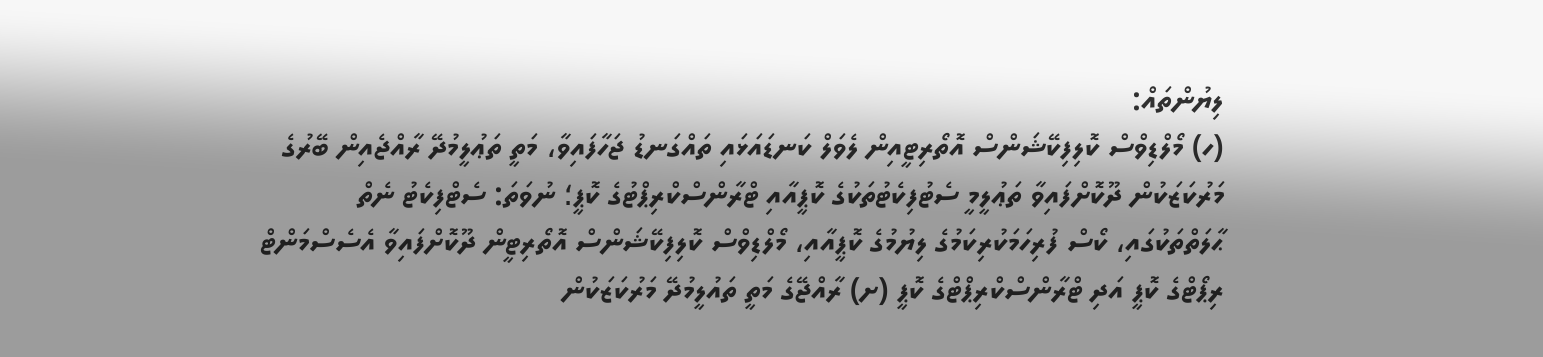ލިޔުންތައް:
(ހ) މޯލްޑިވްސް ކޮލިފިކޭޝަންސް އޮތޯރިޓީއިން ލެވަލް ކަނޑައަޅައި ތައްގަނޑު ޖަހާފައިވާ، މަތީ ތަޢުލީމުދޭ ރާއްޖެއިން ބޭރުގެ މަރުކަޒަކުން ދޫކޮށްފައިވާ ތަޢުލީމީ ސެޓުފިކެޓުތަކުގެ ކޮޕީއާއި ޓްރާންސްކްރިޕްޓުގެ ކޮޕީ؛ ނުވަތަ: ސެޓްފިކެޓު ނެތް ޙާލަތްތަކުގައި، ކޯސް ފުރިހަމަކުރިކަމުގެ ލިޔުމުގެ ކޮޕީއާއި، މޯލްޑިވްސް ކޮލިފިކޭޝަންސް އޮތޯރިޓީން ދޫކޮށްފައިވާ އެސެސްމަންޓް ރިޕޯޓްގެ ކޮޕީ އަދި ޓްރާންސްކްރިޕްޓްގެ ކޮޕީ (ށ) ރާއްޖޭގެ މަތީ ތައުލީމުދޭ މަރުކަޒަކުން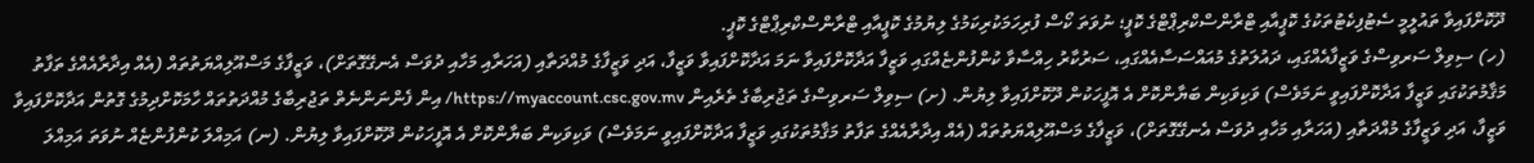ދޫކޮށްފައިވާ ތައުލީމީ ސެޓުފިކެޓުތަކުގެ ކޮޕީއާއި ޓްރާންސްކްރިޕްޓްގެ ކޮޕީ؛ ނުވަތަ ކޯސް ފުރިހަމަކުރިކަމުގެ ލިޔުމުގެ ކޮޕީއާއި ޓްރާންސްކްރިޕްޓްގެ ކޮޕީ.
(ހ) ސިވިލް ސަރވިސްގެ ވަޒީފާއެއްގައި، ދައުލަތުގެ މުއައްސަސާއެއްގައި، ސަރުކާރު ހިއްސާވާ ކުންފުންޏެއްގައި ވަޒީފާ އަދާކޮށްފައިވާ ނަމަ އަދާކޮށްފައިވާ ވަޒީފާ، އަދި ވަޒީފާގެ މުއްދަތާއި (އަހަރާއި މަހާއި ދުވަސް އެނގޭގޮތަށް)، ވަޒީފާގެ މަސްއޫލިއްޔަތުތައް (އެއް އިދާރާއެއްގެ ތަފާތު މަޤާމުތަކުގައި ވަޒީފާ އަދާކޮށްފައިވީ ނަމަވެސް) ވަކިވަކިން ބަޔާންކޮށް އެ އޮފީހަކުން ދޫކޮށްފައިވާ ލިޔުން. (ށ) ސިވިލް ސަރވިސްގެ ތަޖުރިބާގެ ތެރެއިން https://myaccount.csc.gov.mv/ އިން ފެންނަންނެތް ތަޖުރިބާގެ މުއްދަތުތައް ހާމަކޮށްދިމުގެ ގޮތުން އަދާކޮށްފައިވާ ވަޒީފާ، އަދި ވަޒީފާގެ މުއްދަތާއި (އަހަރާއި މަހާއި ދުވަސް އެނގޭގޮތަށް)، ވަޒީފާގެ މަސްއޫލިއްޔަތުތައް (އެއް އިދާރާއެއްގެ ތަފާތު މަޤާމުތަކުގައި ވަޒީފާ އަދާކޮށްފައިވީ ނަމަވެސް) ވަކިވަކިން ބަޔާންކޮށް އެ އޮފީހަކުން ދޫކޮށްފައިވާ ލިޔުން. (ނ) އަމިއްލަ ކުންފުންޏެއް ނުވަތަ އަމިއްލަ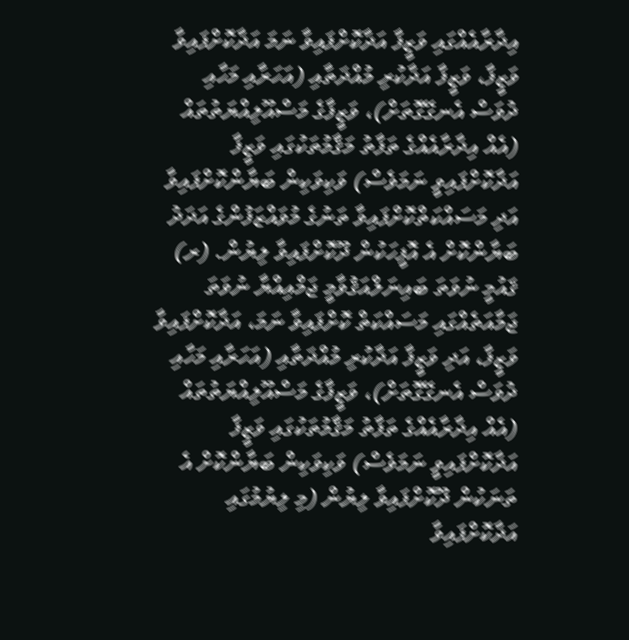އިދާރާއެއްގައި ވަޒީފާ އަދާކޮށްފައިވާ ނަމަ އަދާކޮށްފައިވާ ވަޒީފާ، ވަޒީފާ އަދާކުރި މުއްދަތާއި (އަހަރާއި މަހާއި ދުވަސް އެނގޭގޮތަށް)، ވަޒީފާގެ މަސްއޫލިއްޔަތުތައް (އެއް އިދާރާއެއްގެ ތަފާތު މަޤާމުތަކުގައި ވަޒީފާ އަދާކޮށްފައިވީ ނަމަވެސް) ވަކިވަކިން ބަޔާންކޮށްފައިވާ އަދި މަސައްކަތްކޮށްފައިވާ ތަނުގެ މުވައްޒަފުންގެ އަދަދު ބަޔާންކޮށް އެ އޮފީހަކުން ދޫކޮށްފައިވާ ލިޔުން. (ރ) ޤައުމީ ނުވަތަ ބައިނަލްއަޤުވާމީ ޖަމްއިއްޔާ ނުވަތަ ޖަމާއަތެއްގައި މަސައްކަތް ކޮށްފައިވާ ނަމަ، އަދާކޮށްފައިވާ ވަޒީފާ، އަދި ވަޒީފާ އަދާކުރި މުއްދަތާއި (އަހަރާއި މަހާއި ދުވަސް އެނގޭގޮތަށް)، ވަޒީފާގެ މަސްއޫލިއްޔަތުތައް (އެއް އިދާރާއެއްގެ ތަފާތު މަޤާމުތަކުގައި ވަޒީފާ އަދާކޮށްފައިވީ ނަމަވެސް) ވަކިވަކިން ބަޔާންކޮށް އެ ތަނަކުން ދޫކޮށްފައިވާ ލިޔުން (މި ލިޔުމުގައި އަދާކޮށްފައިވާ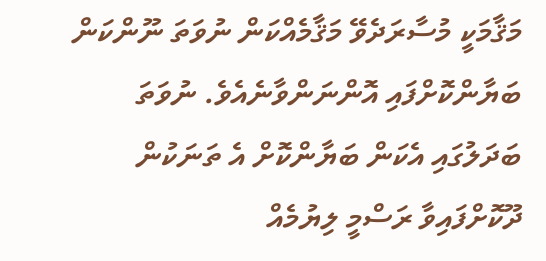މަޤާމަކީ މުސާރަދެވޭ މަޤާމެއްކަން ނުވަތަ ނޫންކަން ބަޔާންކޮށްފައި އޮންނަންވާނެއެވެ. ނުވަތަ ބަދަލުގައި އެކަން ބަޔާންކޮށް އެ ތަނަކުން ދޫކޮށްފައިވާ ރަސްމީ ލިޔުމެއް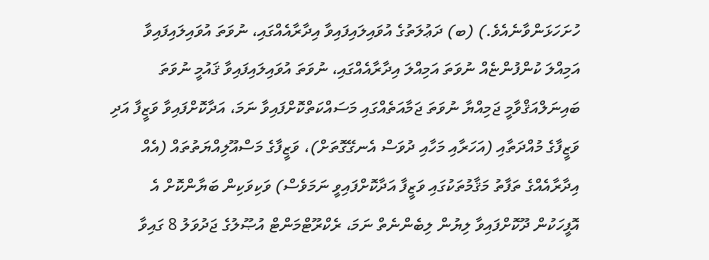ހުށަހަޅަންވާނެއެވެ.) (ބ) ދަޢުލަތުގެ އުވައިލައިފައިވާ އިދާރާއެއްގައި، ނުވަތަ އުވައިލައިފައިވާ އަމިއްލަ ކުންފުންޏެއް ނުވަތަ އަމިއްލަ އިދާރާއެއްގައި، ނުވަތަ އުވައިލައިފައިވާ ޤައުމީ ނުވަތަ ބައިނަލްއަޤްވާމީ ޖަމިއްޔާ ނުވަތަ ޖަމާއަތެއްގައި މަސައްކަތްކޮށްފައިވާ ނަމަ، އަދާކޮށްފައިވާ ވަޒީފާ އަދި ވަޒީފާގެ މުއްދަތާއި (އަހަރާއި މަހާއި ދުވަސް އެނގޭގޮތަށް)، ވަޒީފާގެ މަސްއޫލިއްޔަތުތައް (އެއް އިދާރާއެއްގެ ތަފާތު މަޤާމުތަކުގައި ވަޒީފާ އަދާކޮށްފައިވީ ނަމަވެސް) ވަކިވަކިން ބަޔާންކޮށް އެ އޮފީހަކުން ދޫކޮށްފައިވާ ލިޔުން ލިބެންނެތް ނަމަ، ރެކްރޫޓްމަންޓް އުޞޫލުގެ ޖަދުވަލު 8 ގައިވާ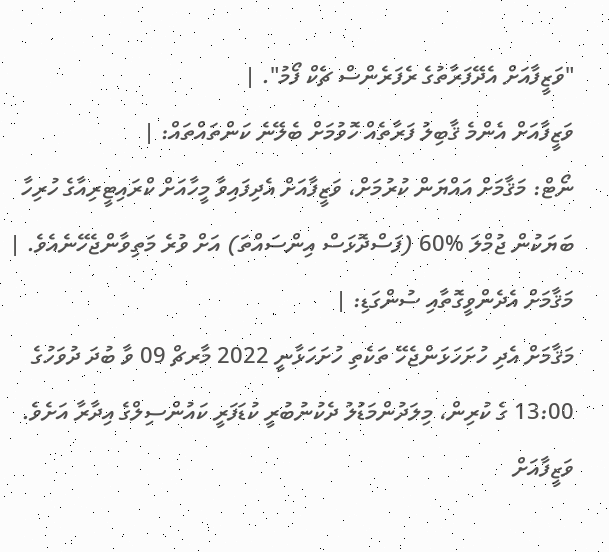"ވަޒީފާއަށް އެދޭފަރާތުގެ ރެފަރެންސް ޗެކް ފޯމު". |
ވަޒީފާއަށް އެންމެ ޤާބިލު ފަރާތެއް ހޮވުމަށް ބެލޭނެ ކަންތައްތައް: |
ނޯޓް: މަޤާމަށް އައްޔަން ކުރުމަށް، ވަޒީފާއަށް އެދިފައިވާ މީހާއަށް ކްރައިޓީރިއާގެ ހުރިހާ ބަޔަކުން ޖުމްލަ %60 (ފަސްދޮޅަސް އިންސައްތަ) އަށް ވުރެ މަތިވާންޖެހޭނެއެވެ. |
މަޤާމަށް އެދެންވީގޮތާއި ސުންގަޑި: |
މަޤާމަށް އެދި ހުށަހަޅަންޖެހޭ ތަކެތި ހުށަހަޅާނީ 2022 މާރޗް 09 ވާ ބުދަ ދުވަހުގެ 13:00 ގެ ކުރިން، މިލަދުންމަޑުލު ދެކުނުބުރީ ކުޑަފަރީ ކައުންސިލްގެ އިދާރާ އަށެވެ. ވަޒީފާއަށް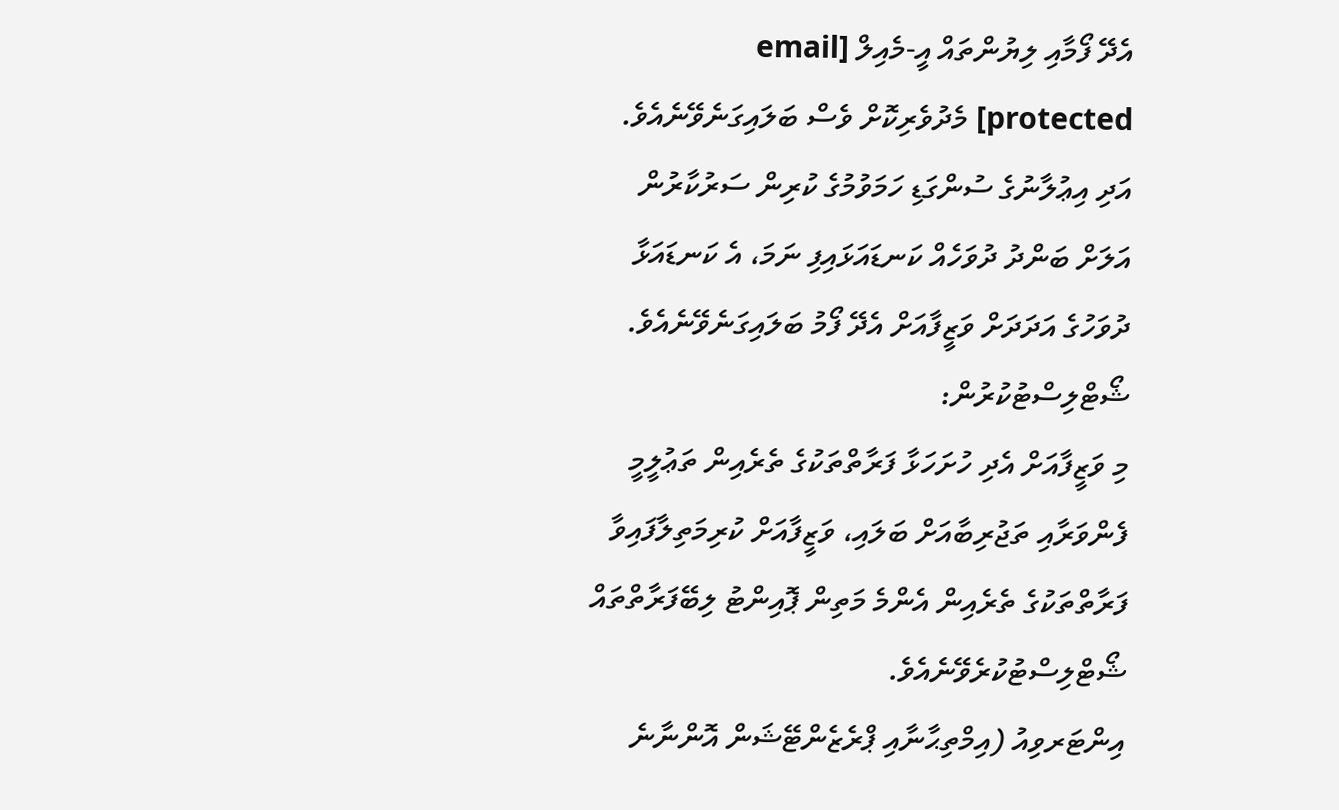އެދޭ ފޯމާއި ލިޔުންތައް އީ-މެއިލް [email protected] މެދުވެރިކޮށް ވެސް ބަލައިގަނެވޭނެއެވެ. އަދި އިޢުލާނުގެ ސުންގަޑި ހަމަވުމުގެ ކުރިން ސަރުކާރުން އަލަށް ބަންދު ދުވަހެއް ކަނޑައަޅައިފި ނަމަ، އެ ކަނޑައަޅާ ދުވަހުގެ އަދަދަށް ވަޒީފާއަށް އެދޭ ފޯމު ބަލައިގަނެވޭނެއެވެ.
ޝޯޓްލިސްޓުކުރުން:
މި ވަޒީފާއަށް އެދި ހުށަހަޅާ ފަރާތްތަކުގެ ތެރެއިން ތަޢުލީމީ ފެންވަރާއި ތަޖުރިބާއަށް ބަލައި، ވަޒީފާއަށް ކުރިމަތިލާފައިވާ ފަރާތްތަކުގެ ތެރެއިން އެންމެ މަތިން ޕޮއިންޓު ލިބޭފަރާތްތައް ޝޯޓްލިސްޓުކުރެވޭނެއެވެ.
އިންޓަރވިއު (އިމްތިޙާނާއި ޕްރެޒެންޓޭޝަން އޮންނާނެ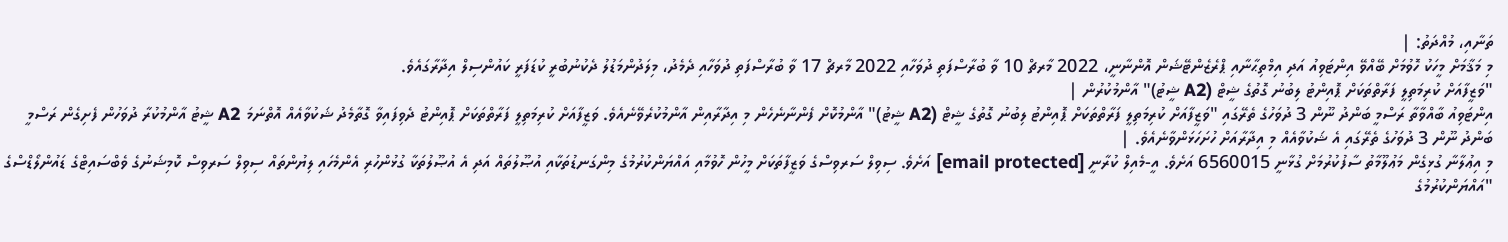ތަނާއި، މުއްދަތު: |
މި މަޤާމަށް މީހަކު ހޮވުމަށް ބޭއްވޭ އިންޓަވިއު އަދި އިމްތިޙާނާއި ޕްރެޒެންޓޭޝަން އޮންނާނީ، 2022 މާރޗް 10 ވާ ބުރާސްފަތި ދުވަހާއި 2022 މާރޗް 17 ވާ ބުރާސްފަތި ދުވަހާއި ދެމެދު، މިލަދުންމަޑުލު ދެކުނުބުރީ ކުޑަފަރީ ކައުންސިލް އިދާރާގައެވެ.
"ވަޒީފާއަށް ކުރިމަތިލީ ފަރާތްތަކަށް ޕޮއިންޓު ލިބުނު ގޮތުގެ ޝީޓް (A2 ޝީޓު)" އާންމުކުރުން |
އިންޓަވިއު ބާއްވާތާ ރަސްމީ ބަންދު ނޫން 3 ދުވަހުގެ ތެރޭގައި "ވަޒީފާއަށް ކުރިމަތިލީ ފަރާތްތަކަށް ޕޮއިންޓު ލިބުނު ގޮތުގެ ޝީޓް (A2 ޝީޓު)" އާންމުކޮށް ފެންނާނެހެން މި އިދާރާއިން އާންމުކުރެވޭނެއެވެ. ވަޒީފާއަށް ކުރިމަތިލީ ފަރާތްތަކަށް ޕޮއިންޓު ދެވިފައިވާ ގޮތާމެދު ޝަކުވާއެއް އޮތްނަމަ A2 ޝީޓު އާންމުކުރާ ދުވަހުން ފެށިގެން ރަސްމީ ބަންދު ނޫން 3 ދުވަހުގެ ތެރޭގައި އެ ޝަކުވާއެއް މި އިދާރާއަށް ހުށަހަޅަންވާނެއެވެ. |
މި އިޢުލާނާ ގުޅިގެން މަޢުލޫމާތު ސާފުކުރުމަށް ގުޅާނީ 6560015 އަށެވެ. އީ-މެއިލް ކުރާނީ [email protected] އަށެވެ. ސިވިލް ސަރވިސްގެ ވަޒީފާތަކަށް މީހުން ހޮވުމާއި އައްޔަންކުރުމުގެ މިންގަނޑުތަކާއި އުޞޫލުތައް އަދި އެ އުޞޫލުތަކާ ގުޅުންހުރި އެންމެހައި ލިޔުންތައް ސިވިލް ސަރވިސް ކޮމިޝަނުގެ ވެބްސައިޓްގެ ޑައުންލޯޑްސްގެ "އައްޔަންކުރުމުގެ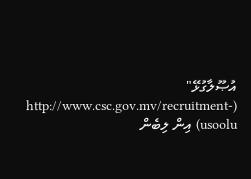އުޞޫލާގުޅޭ" (http://www.csc.gov.mv/recruitment-usoolu) އިން ލިބެން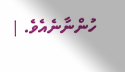ހުންނާނެއެވެ. |